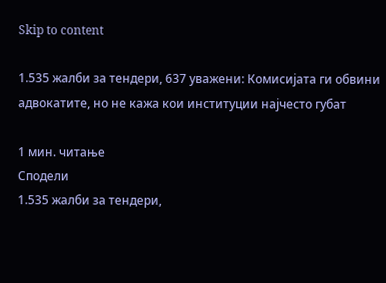Skip to content

1.535 жалби за тендери, 637 уважени: Комисијата ги обвини адвокатите, но не кажа кои институции најчесто губат

1 мин. читање
Сподели
1.535 жалби за тендери,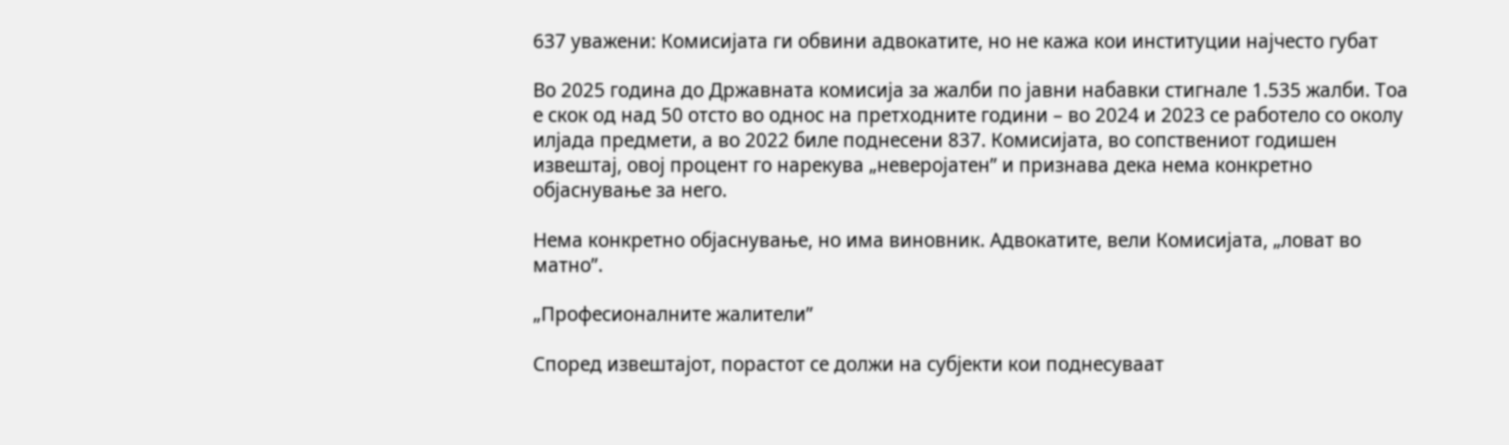637 уважени: Комисијата ги обвини адвокатите, но не кажа кои институции најчесто губат

Во 2025 година до Државната комисија за жалби по јавни набавки стигнале 1.535 жалби. Тоа е скок од над 50 отсто во однос на претходните години – во 2024 и 2023 се работело со околу илјада предмети, а во 2022 биле поднесени 837. Комисијата, во сопствениот годишен извештај, овој процент го нарекува „неверојатен” и признава дека нема конкретно објаснување за него.

Нема конкретно објаснување, но има виновник. Адвокатите, вели Комисијата, „ловат во матно”.

„Професионалните жалители”

Според извештајот, порастот се должи на субјекти кои поднесуваат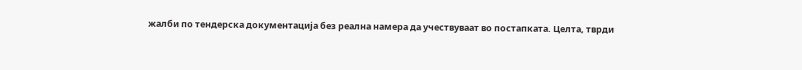жалби по тендерска документација без реална намера да учествуваат во постапката. Целта, тврди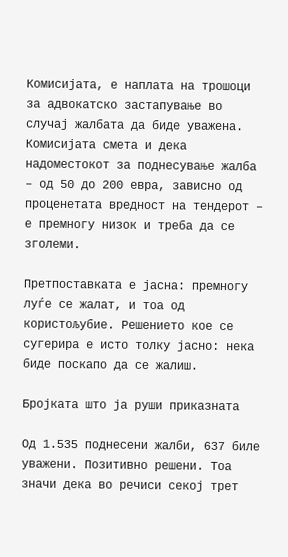Комисијата, е наплата на трошоци за адвокатско застапување во случај жалбата да биде уважена. Комисијата смета и дека надоместокот за поднесување жалба – од 50 до 200 евра, зависно од проценетата вредност на тендерот – е премногу низок и треба да се зголеми.

Претпоставката е јасна: премногу луѓе се жалат, и тоа од користољубие. Решението кое се сугерира е исто толку јасно: нека биде поскапо да се жалиш.

Бројката што ја руши приказната

Од 1.535 поднесени жалби, 637 биле уважени. Позитивно решени. Тоа значи дека во речиси секој трет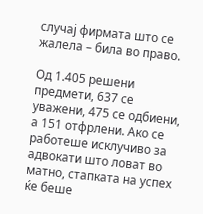случај фирмата што се жалела – била во право.

Од 1.405 решени предмети, 637 се уважени, 475 се одбиени, а 151 отфрлени. Ако се работеше исклучиво за адвокати што ловат во матно, стапката на успех ќе беше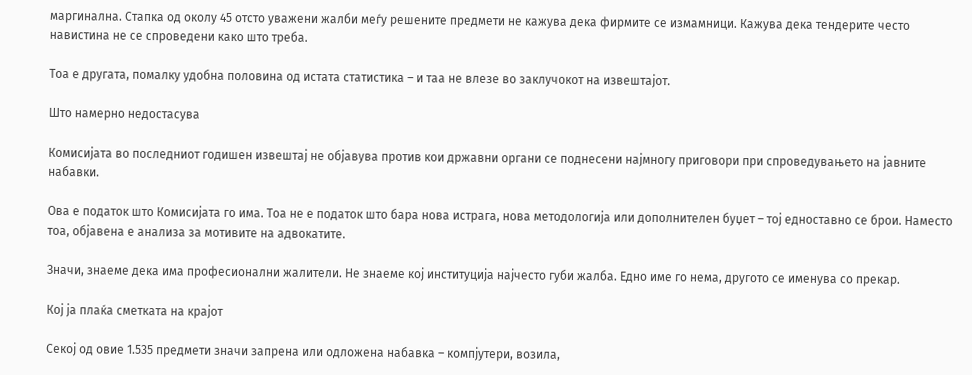маргинална. Стапка од околу 45 отсто уважени жалби меѓу решените предмети не кажува дека фирмите се измамници. Кажува дека тендерите често навистина не се спроведени како што треба.

Тоа е другата, помалку удобна половина од истата статистика – и таа не влезе во заклучокот на извештајот.

Што намерно недостасува

Комисијата во последниот годишен извештај не објавува против кои државни органи се поднесени најмногу приговори при спроведувањето на јавните набавки.

Ова е податок што Комисијата го има. Тоа не е податок што бара нова истрага, нова методологија или дополнителен буџет – тој едноставно се брои. Наместо тоа, објавена е анализа за мотивите на адвокатите.

Значи, знаеме дека има професионални жалители. Не знаеме кој институција најчесто губи жалба. Едно име го нема, другото се именува со прекар.

Кој ја плаќа сметката на крајот

Секој од овие 1.535 предмети значи запрена или одложена набавка – компјутери, возила,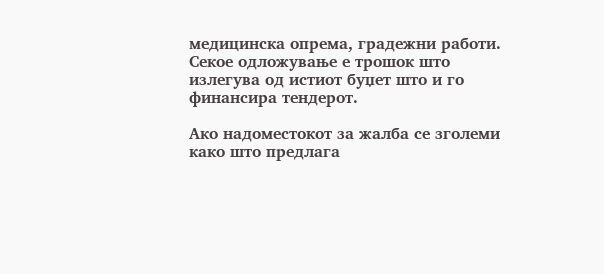медицинска опрема, градежни работи. Секое одложување е трошок што излегува од истиот буџет што и го финансира тендерот.

Ако надоместокот за жалба се зголеми како што предлага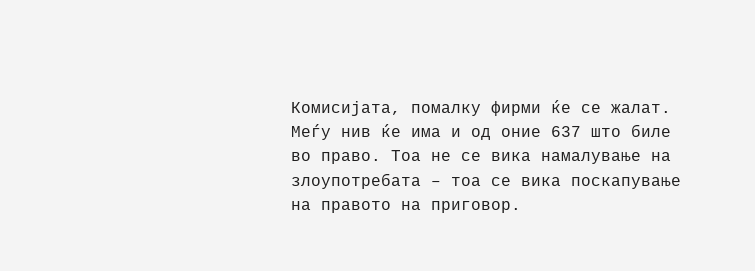Комисијата, помалку фирми ќе се жалат. Меѓу нив ќе има и од оние 637 што биле во право. Тоа не се вика намалување на злоупотребата – тоа се вика поскапување на правото на приговор.